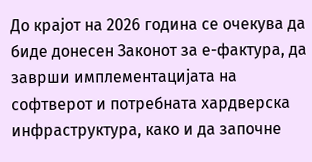До крајот на 2026 година се очекува да биде донесен Законот за е-фактура, да заврши имплементацијата на софтверот и потребната хардверска инфраструктура, како и да започне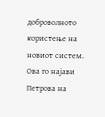доброволното користење на новиот систем.
Ова го најави Петрова на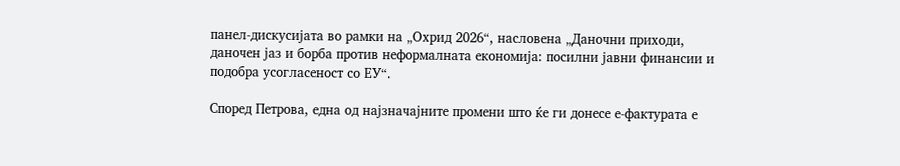панел-дискусијата во рамки на „Охрид 2026“, насловена „Даночни приходи, даночен јаз и борба против неформалната економија: посилни јавни финансии и подобра усогласеност со ЕУ“.

Според Петрова, една од најзначајните промени што ќе ги донесе е-фактурата е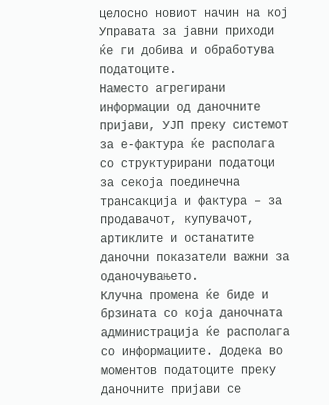целосно новиот начин на кој Управата за јавни приходи ќе ги добива и обработува податоците.
Наместо агрегирани информации од даночните пријави, УЈП преку системот за е-фактура ќе располага со структурирани податоци за секоја поединечна трансакција и фактура – за продавачот, купувачот, артиклите и останатите даночни показатели важни за оданочувањето.
Клучна промена ќе биде и брзината со која даночната администрација ќе располага со информациите. Додека во моментов податоците преку даночните пријави се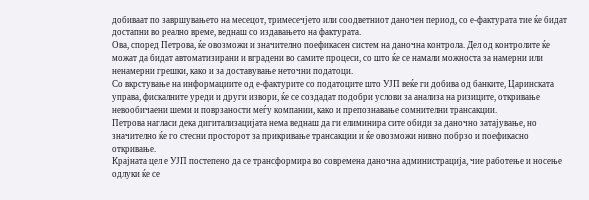добиваат по завршувањето на месецот, тримесечјето или соодветниот даночен период, со е-фактурата тие ќе бидат достапни во реално време, веднаш со издавањето на фактурата.
Ова, според Петрова, ќе овозможи и значително поефикасен систем на даночна контрола. Дел од контролите ќе можат да бидат автоматизирани и вградени во самите процеси, со што ќе се намали можноста за намерни или ненамерни грешки, како и за доставување неточни податоци.
Со вкрстување на информациите од е-фактурите со податоците што УЈП веќе ги добива од банките, Царинската управа, фискалните уреди и други извори, ќе се создадат подобри услови за анализа на ризиците, откривање невообичаени шеми и поврзаности меѓу компании, како и препознавање сомнителни трансакции.
Петрова нагласи дека дигитализацијата нема веднаш да ги елиминира сите обиди за даночно затајување, но значително ќе го стесни просторот за прикривање трансакции и ќе овозможи нивно побрзо и поефикасно откривање.
Крајната цел е УЈП постепено да се трансформира во современа даночна администрација, чие работење и носење одлуки ќе се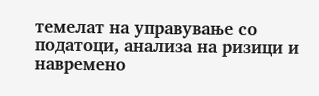темелат на управување со податоци, анализа на ризици и навремено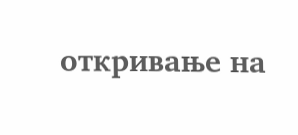откривање на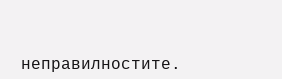неправилностите.